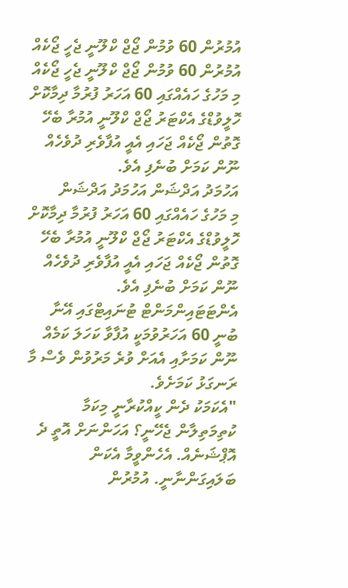އުމުރުން 60 ވުމުން ޖޯޖް ކްލޫނީ ޖެހީ ޖޯކެއް
އުމުރުން 60 ވުމުން ޖޯޖް ކްލޫނީ ޖެހީ ޖޯކެއް
މި މަހުގެ ހައެއްގައި 60 އަހަރު ފުރުމާ ދިމާކޮށް ހޮލީވުޑްގެ އެކްޓަރު ޖޯޖް ކްލޫނީ އުމުރާ ބެހޭ ގޮތުން ޖޯކެއް ޖަހައި އެއީ އުފާވެރި ދުވެހެއް ނޫން ކަމަށް ބުނެފި އެވެ.
އަހުމަދު އަދްޝަން އަހުމަދު އަދްޝަން
މި މަހުގެ ހައެއްގައި 60 އަހަރު ފުރުމާ ދިމާކޮށް ހޮލީވުޑްގެ އެކްޓަރު ޖޯޖް ކްލޫނީ އުމުރާ ބެހޭ ގޮތުން ޖޯކެއް ޖަހައި އެއީ އުފާވެރި ދުވެހެއް ނޫން ކަމަށް ބުނެފި އެވެ.
އެންޓަޓައިންމަންޓް ޓުނައިޓްގައި އޭނާ ބުނީ 60 އަހަރުވުމަކީ އުފާވާ ކަހަލަ ކަމެއް ނޫން ކަމަށާއި އެއަށް ވުރެ މަރުވުން ވެސް މާ ރަނގަޅު ކަމަށެވެ.
"އެކަމަކު ދެން ކީއްކުރާނީ މިކަމާ ކުތިމަތިލާން ޖެހޭނީ؟ އަހަންނަށް އޮތީ ދެ އޮޕްޝަނެއް. އެހެންވީމާ އެކަން ބަލައިގަންނާނީ. އުމުރުން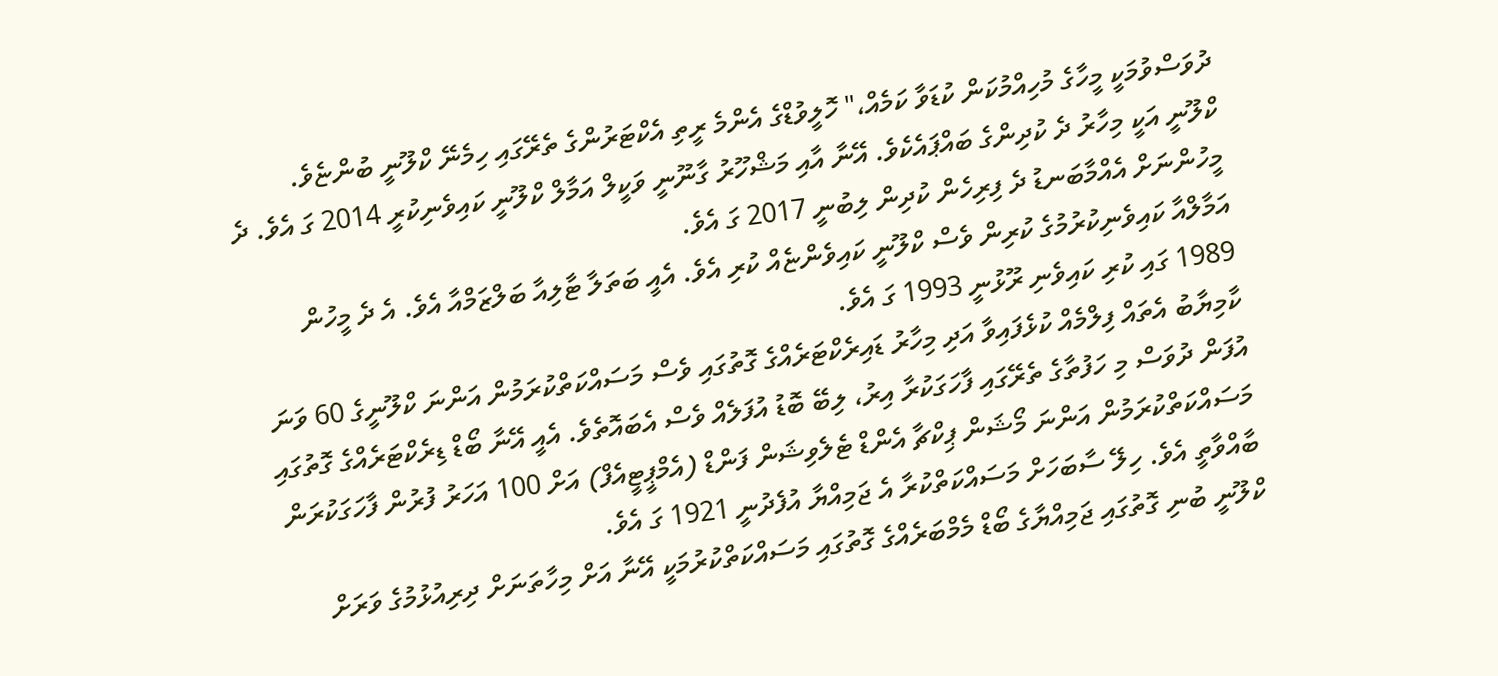ދުވަސްވުމަކީ މީހާގެ މުހިއްމުކަން ކުޑަވާ ކަމެއް،" ހޮލީވުޑްގެ އެންމެ ރީތި އެކްޓަރުންގެ ތެރޭގައި ހިމެނޭ ކްލޫނީ ބުންޏެވެ.
ކްލޫނީ އަކީ މިހާރު ދެ ކުދިންގެ ބައްޕައެކެވެ. އޭނާ އާއި މަޝްހޫރު ގާނޫނީ ވަކީލް އަމާލް ކްލޫނީ ކައިވެނިކުރީ 2014 ގަ އެވެ. ދެ މީހުންނަށް އެއްމާބަނޑު ދެ ފިރިހެން ކުދިން ލިބުނީ 2017 ގަ އެވެ.
އަމާލްއާ ކައިވެނިކުރުމުގެ ކުރިން ވެސް ކްލޫނީ ކައިވެންޏެއް ކުރި އެވެ. އެއީ ބަތަލާ ޓާލިއާ ބަލްޒަމްއާ އެވެ. އެ ދެ މީހުން 1989 ގައި ކުރި ކައިވެނި ރޫޅުނީ 1993 ގަ އެވެ.
ކާމިޔާބު އެތައް ފިލްމެއް ކުޅެފައިވާ އަދި މިހާރު ޑައިރެކްޓަރެއްގެ ގޮތުގައި ވެސް މަސައްކަތްކުރަމުން އަންނަ ކްލޫނީގެ 60 ވަނަ އުފަން ދުވަސް މި ހަފުތާގެ ތެރޭގައި ފާހަގަކުރާ އިރު، ލިބޭ ބޮޑު އުފަލެއް ވެސް އެބައޮތެވެ. އެއީ އޭނާ ބޯޑް ޑިރެކްޓަރެއްގެ ގޮތުގައި މަސައްކަތްކުރަމުން އަންނަ މޯޝަން ޕިކްޗާ އެންޑް ޓެލެވިޝަން ފަންޑް (އެމްޕީޓީއެފް) އަށް 100 އަހަރު ފުރުން ފާހަގަކުރަން ބާއްވާތީ އެވެ. ހިލޭ ސާބަހަށް މަސައްކަތްކުރާ އެ ޖަމިއްޔާ އުފެދުނީ 1921 ގަ އެވެ.
ކްލޫނީ ބުނި ގޮތުގައި ޖަމިއްޔާގެ ބޯޑް މެމްބަރެއްގެ ގޮތުގައި މަސައްކަތްކުރުމަކީ އޭނާ އަށް މިހާތަނަށް ދިރިއުޅުމުގެ ވަރަށް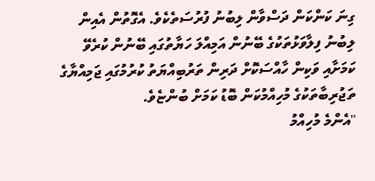ގިނަ ކަންކަން ދަސްވާން ލިބުނު ފުރުސަތެކެވެ. އެގޮތުން އެއިން ލިބުނު ފިލާވަޅުތަކުގެ ބޭނުން އަމިއްލަ ހަޔާތުގައި ބޭނުން ކުރެވޭ ކަމަށާއި ވަކިން ހާއްސަކޮށް ދަރިން ތަރުބިއްޔަތު ކުރުމުގައި ޖަމިއްޔާގެ ތަޖުރިބާތަކުގެ މުހިއްމުކަން ބޮޑު ކަމަށް ބުންޏެވެ.
"އެންމެ މުހިއްމު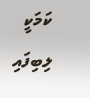ކަމަކީ ލިބިފައި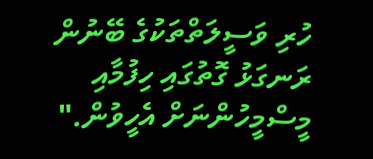ހުރި ވަސީލަތްތަކުގެ ބޭނުން ރަނގަޅު ގޮތުގައި ހިފުމާއި މީސްމީހުންނަށް އެހީވުން."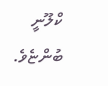ކްލޫނީ ބުންޏެވެ.